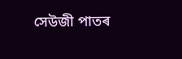সেউজী পাতৰ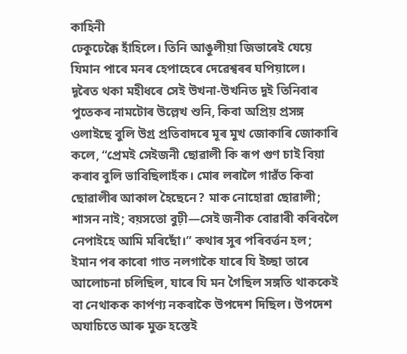কাহিনী
ঢেকুঢেক্কৈ হাঁহিলে। তিনি আঙুলীয়া জিভাৰেই যেয়ে যিমান পাৰে মনৰ হেপাহেৰে দেৱেশ্বৰৰ ঘপিয়ালে।
দূৰৈত থকা মহীধৰে সেই উখনা-উখনিত দুই তিনিবাৰ পুতেকৰ নামটোৰ উল্লেখ শুনি, কিবা অপ্ৰিয় প্ৰসঙ্গ ওলাইছে বুলি উগ্ৰ প্ৰতিবাদৰে মূৰ মুখ জোকাৰি জোকাৰি কলে, “প্ৰেমই সেইজনী ছোৱালী কি ৰূপ গুণ চাই বিয়া কৰাব বুলি ভাবিছিলাহঁক। মোৰ লৰালৈ গাৱঁত কিবা ছোৱালীৰ আকাল হৈছেনে? মাক নোহোৱা ছোৱালী; শাসন নাই; বয়সতো বুঢ়ী—সেই জনীক বোৱাৰী কৰিবলৈ নেপাইহে আমি মৰিছোঁ।” কথাৰ সুৰ পৰিবৰ্ত্তন হল; ইমান পৰ কাৰো গাত নলগাকৈ যাৰে যি ইচ্ছা তাৰে আলোচনা চলিছিল, যাৰে যি মন গৈছিল সঙ্গতি থাককেই বা নেথাকক কাৰ্পণ্য নকৰাকৈ উপদেশ দিছিল। উপদেশ অযাচিতে আৰু মুক্ত হস্তেই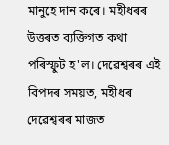মানুহে দান কৰে। মহীধৰৰ উত্তৰত ব্যক্তিগত কথা পৰিস্ফুট হ'ল। দেৱেশ্বৰৰ এই বিপদৰ সময়ত, মহীধৰ দেৱেশ্বৰৰ মাজত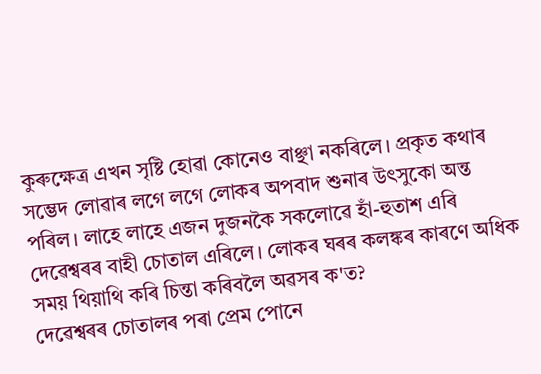কুৰুক্ষেত্ৰ এখন সৃষ্টি হোৱা কোনেও বাঞ্ছা নকৰিলে। প্ৰকৃত কথাৰ সম্ভেদ লোৱাৰ লগে লগে লোকৰ অপবাদ শুনাৰ উৎসুকো অন্ত পৰিল। লাহে লাহে এজন দুজনকৈ সকলোৱে হাঁ-হুতাশ এৰি দেৱেশ্বৰৰ বাহী চোতাল এৰিলে। লোকৰ ঘৰৰ কলঙ্কৰ কাৰণে অধিক সময় থিয়াথি কৰি চিন্তা কৰিবলৈ অৱসৰ ক'ত?
দেৱেশ্বৰৰ চোতালৰ পৰা প্ৰেম পোনে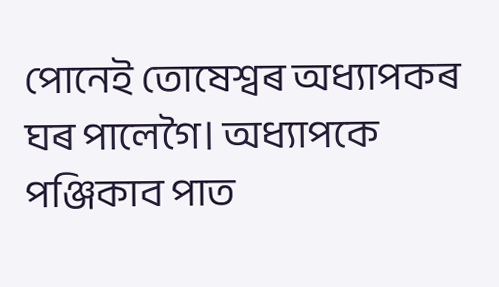পোনেই তোষেশ্বৰ অধ্যাপকৰ ঘৰ পালেগৈ। অধ্যাপকে পঞ্জিকাব পাত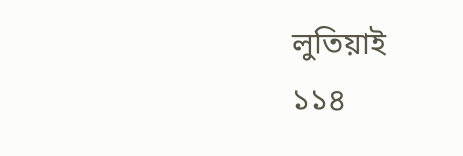লুতিয়াই
১১৪